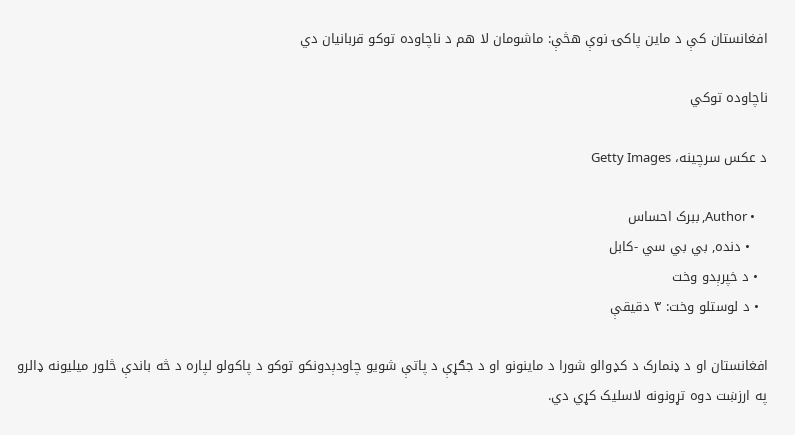افغانستان کې د ماین پاکۍ نوې هڅې: ماشومان لا هم د ناچاوده توکو قربانیان دي

ناچاوده توکي

د عکس سرچینه، Getty Images

    • Author, ببرک احساس
    • دنده, بي بي سي -کابل
  • د خپرېدو وخت
  • د لوستلو وخت: ۳ دقیقې

افغانستان او د ډنمارک د کډوالو شورا د ماینونو او د جګړې د پاتې شویو چاودېدونکو توکو د پاکولو لپاره د څه باندې څلور میلیونه ډالرو په ارزښت دوه تړونونه لاسلیک کړي دي.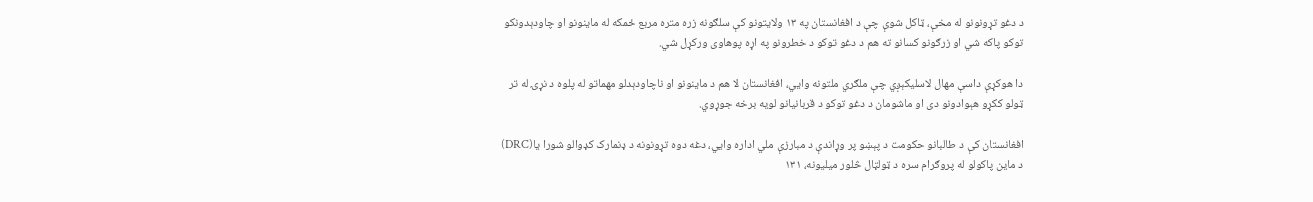د دغو تړونونو له مخې، ټاکل شوې چې د افغانستان په ۱۳ ولایتونو کې سلګونه زره متره مربع ځمکه له ماینونو او چاودېدونکو توکو پاکه شي او زرګونو کسانو ته هم د دغو توکو د خطرونو په اړه پوهاوی ورکړل شي.

دا هوکړې داسې مهال لاسلیکېږي چې ملګري ملتونه وايي، افغانستان لا هم د ماینونو او ناچاودېدلو مهماتو له پلوه د نړۍ له تر ټولو ککړو هېوادونو دی او ماشومان د دغو توکو د قربانیانو لویه برخه جوړوي.

افغانستان کې د طالبانو حکومت د پېښو پر وړاندې د مبارزې ملي اداره وايي، دغه دوه تړونونه د ډنمارک کډوالو شورا یا(DRC) د ماین پاکولو له پروګرام سره د ټولټال څلور میلیونه، ۱۳۱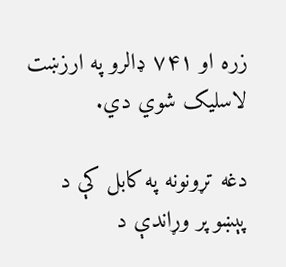زره او ۷۴۱ ډالرو په ارزښت لاسلیک شوي دي.

دغه تړونونه په کابل کې د پېښو پر وړاندې د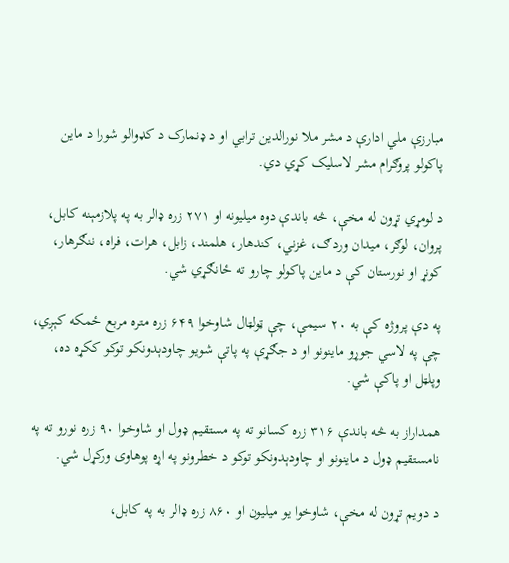مبارزې ملي ادارې د مشر ملا نورالدین ترابي او د ډنمارک د کډوالو شورا د ماین پاکولو پروګرام مشر لاسلیک کړي دي.

د لومړي تړون له مخې، څه باندې دوه میلیونه او ۲۷۱ زره ډالر به په پلازمېنه کابل، پروان، لوګر، میدان وردګ، غزني، کندهار، هلمند، زابل، هرات، فراه، ننګرهار، کونړ او نورستان کې د ماین پاکولو چارو ته ځانګړي شي.

په دې پروژه کې به ۲۰ سیمې، چې ټولټال شاوخوا ۶۴۹ زره متره مربع ځمکه کېږي، چې په لاسي جوړو ماینونو او د جګړې په پاتې شویو چاودېدونکو توکو ککړه ده، وپلټل او پاکې شي.

همداراز به څه باندې ۳۱۶ زره کسانو ته په مستقیم ډول او شاوخوا ۹۰ زره نورو ته په نا‌مستقیم ډول د ماینونو او چاودېدونکو توکو د خطرونو په اړه پوهاوی ورکړل شي.

د دویم تړون له مخې، شاوخوا یو میلیون او ۸۶۰ زره ډالر به په کابل،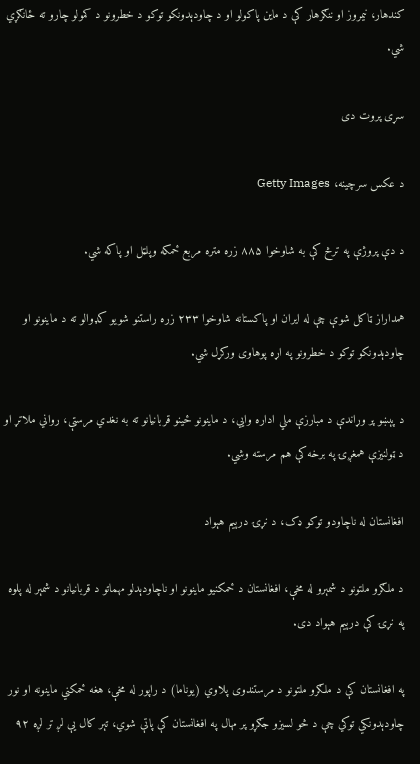کندهار، نیمروز او ننګرهار کې د ماین پاکولو او د چاودېدونکو توکو د خطرونو د کمولو چارو ته ځانګړي شي.

سړی پروت دی

د عکس سرچینه، Getty Images

د دې پروژې په ترڅ کې به شاوخوا ۸۸۵ زره متره مربع ځمکه وپلټل او پاکه شي.

همداراز ټاکل شوې چې له ایران او پاکستانه شاوخوا ۲۳۳ زره راستنو شویو کډوالو ته د ماینونو او چاودېدونکو توکو د خطرونو په اړه پوهاوی ورکړل شي.

د پېښو پر وړاندې د مبارزې ملي اداره وايي، د ماینونو ځینو قربانیانو ته به نغدي مرستې، رواني ملاتړ او د ټولنیزې همغږۍ په برخه کې هم مرسته وشي.

افغانستان له ناچاودو توکو ډک، د نړۍ درېیم هېواد

د ملګرو ملتونو د شمېرو له مخې، افغانستان د ځمکنیو ماینونو او ناچاودېدلو مهماتو د قربانیانو د شمېر له پلوه په نړۍ کې درېیم هېواد دی.

په افغانستان کې د ملګرو ملتونو د مرستندوی پلاوي (یوناما) د راپور له مخې، هغه ځمکني ماینونه او نور چاودېدونکي توکي چې د څو لسیزو جګړو پر مهال په افغانستان کې پاتې شوي، تېر کال یې لږ تر لږه ۹۲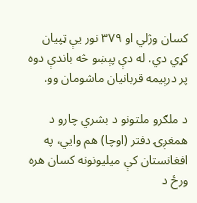کسان وژلي او ۳۷۹ نور یې ټپیان کړي دي. له دې پېښو څه باندې دوه پر درېیمه قربانیان ماشومان وو.

د ملګرو ملتونو د بشري چارو د همغږۍ دفتر (اوچا) هم وايي، په افغانستان کې میلیونونه کسان هره ورځ د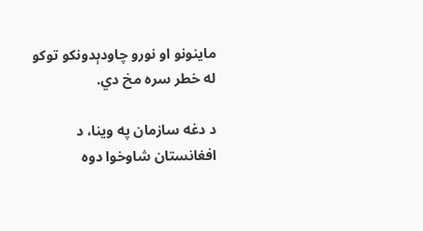ماینونو او نورو چاودېدونکو توکو له خطر سره مخ دي.

د دغه سازمان په وینا، د افغانستان شاوخوا دوه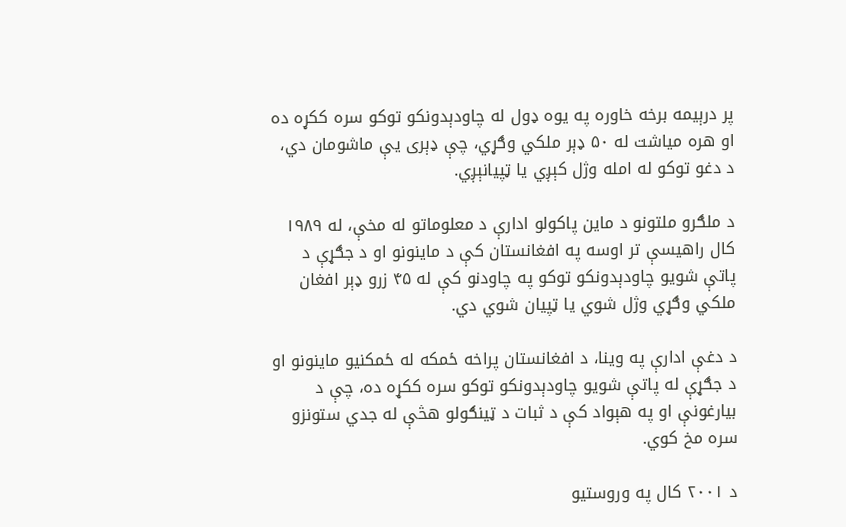پر درېیمه برخه خاوره په یوه ډول له چاودېدونکو توکو سره ککړه ده او هره میاشت له ۵۰ ډېر ملکي وګړي، چې ډېری یې ماشومان دي، د دغو توکو له امله وژل کېږي یا ټپیانېږي.

د ملګرو ملتونو د ماین پاکولو ادارې د معلوماتو له مخې، له ۱۹۸۹ کال راهیسې تر اوسه په افغانستان کې د ماینونو او د جګړې د پاتې شویو چاودېدونکو توکو په چاودنو کې له ۴۵ زرو ډېر افغان ملکي وګړي وژل شوي یا ټپیان شوي دي.

د دغې ادارې په وینا، د افغانستان پراخه ځمکه له ځمکنیو ماینونو او د جګړې له پاتې شویو چاودېدونکو توکو سره ککړه ده، چې د بیارغونې او په هېواد کې د ثبات د ټینګولو هڅې له جدي ستونزو سره مخ کوي.

د ۲۰۰۱ کال په وروستیو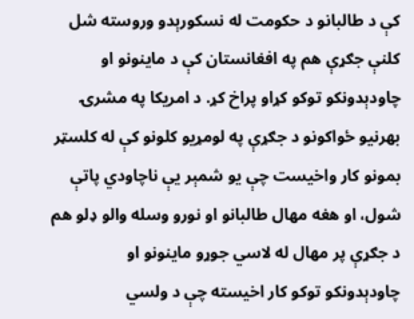کې د طالبانو د حکومت له نسکورېدو وروسته شل کلنې جګړې هم په افغانستان کې د ماینونو او چاودېدونکو توکو کړاو پراخ کړ. د امریکا په مشرۍ بهرنیو ځواکونو د جګړې په لومړیو کلونو کې له کلسټر بمونو کار واخیست چې یو شمېر یې ناچاودي پاتې شول، او هغه مهال طالبانو او نورو وسله والو ډلو هم د جګړې پر مهال له لاسي جوړو ماینونو او چاودېدونکو توکو کار اخیسته چې د ولسي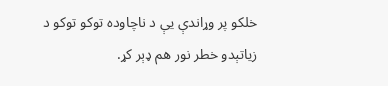خلکو پر وړاندې یې د ناچاوده توکو توکو د زیاتېدو خطر نور هم ډېر کړ.